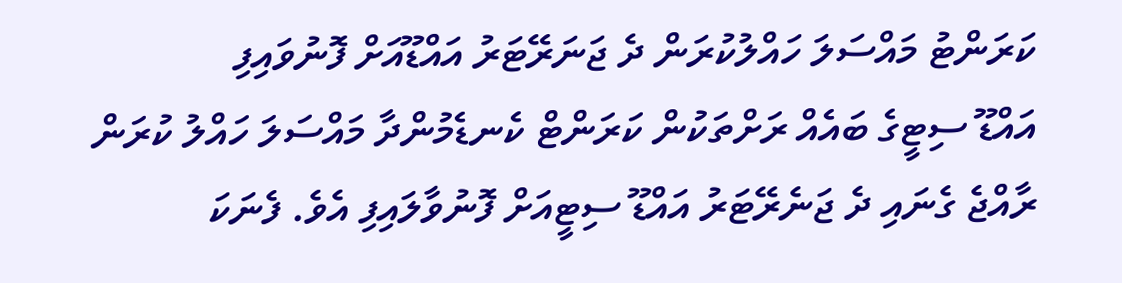ކަރަންޓު މައްސަލަ ހައްލުކުރަން ދެ ޖަނަރޭޓަރު އައްޑޫއަށް ފޮނުވައިފި
އައްޑޫ ސިޓީގެ ބައެއް ރަށްތަކުން ކަރަންޓް ކެނޑެމުންދާ މައްސަލަ ހައްލު ކުރަން ރާއްޖެ ގެނައި ދެ ޖަނެރޭޓަރު އައްޑޫ ސިޓީއަށް ފޮނުވާލައިފި އެވެ. ފެނަކަ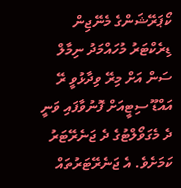ކޯޕަރޭޝަންގެ މެނޭޖިން ޑިރެކްޓަރު މުހައްމަދު ނިމާލް ސަން އަށް މިރޭ ވިދާޅުވީ ރޭ އައްޑޫ ސިޓީއަށް ފޮނުވާފައި ވަނީ ދެ މެގަވޯލްޓުގެ ދެ ޖަނެރޭޓަރު ކަމަށެވެ. އެ ޖަނެރޭޓަރުތައް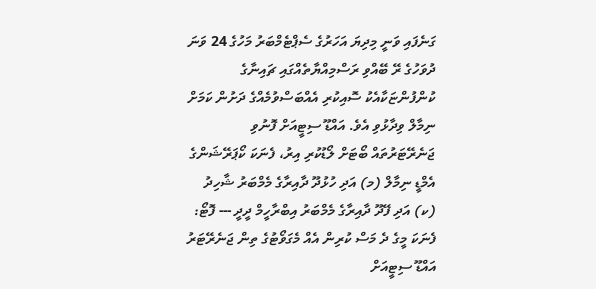ގަނެފައި ވަނީ މިދިޔަ އަހަރުގެ ސެޕްޓެމްބަރު މަހުގެ 24 ވަނަ ދުވަހުގެ ރޭ ބޭއްވި ރަސްމިއްޔާތެއްގައި ޗައިނާގެ ކުންފުންޏަކާއެކު ސޮއިކުރި އެއްބަސްވުމެއްގެ ދަށުން ކަމަށް ނިމާލް ވިދާޅުވި އެވެ. އައްޑޫ ސިޓީއަށް ފޮނުވި ޖަނެރޭޓަރުތައް ބޯޓަށް ލޯޑުކުރި އިރު، ފެނަކަ ކޯޕަރޭޝަންގެ އެމްޑީ ނިމާލް (މ) އަދި ހުޅުދޫ ދާއިރާގެ މެމްބަރު ޝާހިދު (ކ) އަދި ފޭދޫ ދާއިރާގެ މެމްބަރު އިބްރާހީމް ދީދީ --- ފޮޓޯ: ފެނަކަ މީގެ ދެ މަސް ކުރިން އެއް މެގަވޯޓުގެ ތިން ޖަނެރޭޓަރު އައްޑޫ ސިޓީއަށް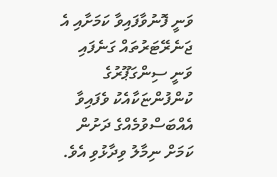ވަނީ ފޮނުވާފައިވާ ކަމަށާއި އެ ޖަނެރޭޓަރުތައް ގަނެފައި ވަނީ ސިންގަޕޫރުގެ ކުންފުންޏަކާއެކު ވެފައިވާ އެއްބަސްވުމެއްގެ ދަށުން ކަމަށް ނިމާލު ވިދާޅުވި އެވެ.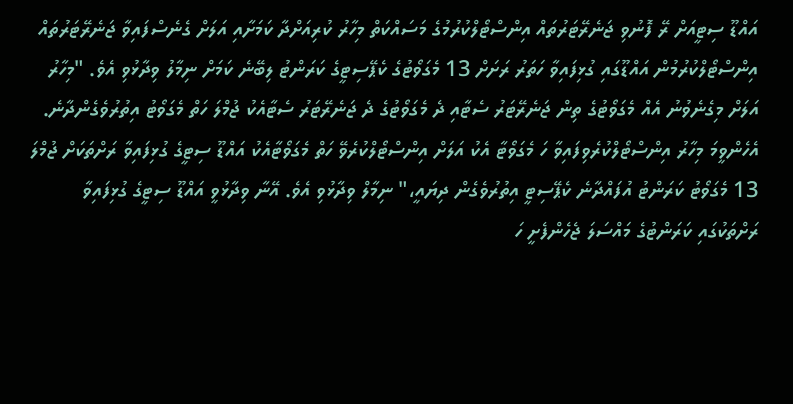އައްޑޫ ސިޓީއަށް ރޭ ފޮނުވި ޖަނެރޭޓަރުތައް އިންސްޓޯލްކުރުމުގެ މަސައްކަތް މިހާރު ކުރިއަށްދާ ކަމަށާއި އަލަށް ގެނެސްފައިވާ ޖަނެރޭޓަރުތައް އިންސްޓޯލްކުރުމުން އައްޑޫގައި ގުޅިފައިވާ ހަތަރު ރަށަށް 13 މެގަވޯޓުގެ ކެޕޭސިޓީގެ ކަރަންޓު ލިބޭނެ ކަމަށް ނިމާލު ވިދާޅުވި އެވެ. "މިހާރު އަލަށް މިގެނެވުނު އެއް މެގަވޯޓުގެ ތިން ޖަނެރޭޓަރު ސެޓާއި ދެ މެގަވޯޓުގެ ދެ ޖަނެރޭޓަރު ސެޓާއެކު ޖުމްލަ ހަތް މެގަވޯޓު އިތުރުވެގެންދާނެ. އެހެންވީމަ މިހާރު އިންސްޓޯލްކުރެވިފައިވާ ހަ މެގަވޯޓާ އެކު އަލަށް އިންސްޓޯލްކުރެވޭ ހަތް މެގަވޯޓާއެކު އައްޑޫ ސިޓީގެ ގުޅިފައިވާ ރަށްތަކަށް ޖުމްލަ 13 މެގަވޯޓު ކަރަންޓު އުފައްދާނެ ކެޕޭސިޓީ އިތުރުވެގެން ދިޔައީ،" ނިމާލް ވިދާޅުވި އެވެ. އޭނާ ވިދާޅުވީ އައްޑޫ ސިޓީގެ ގުޅިފައިވާ ރަށްތަކުގައި ކަރަންޓުގެ މައްސަލަ ޖެހެންފެށީ ހަ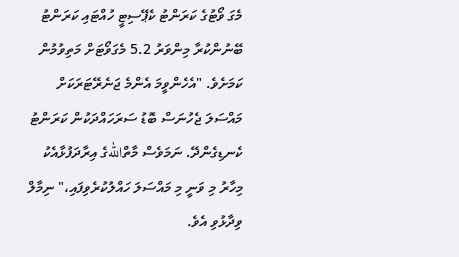މެގަ ވޯޓުގެ ކަރަންޓު ކެޕޭސިޓީ ހުއްޓައި ކަރަންޓު ބޭނުންކުރާ މިންވަރު 5.2 މެގަވޯޓަށް މަތިވުމުން ކަމަށެވެ. "އެހެންވީމަ އެންމެ ޖަނެރޭޓަރަކަށް މައްސަލަ ޖެހުނަސް ބޮޑު ސަރަހައްދަކުން ކަރަންޓު ކެނޑިގެންދޭ. ނަމަވެސް މާތްاللهގެ އިރާދަފުޅާއެކު މިހާރު މި ވަނީ މި މައްސަލަ ހައްލުކުރެވިފައި،" ނިމާލް ވިދާޅުވި އެވެ.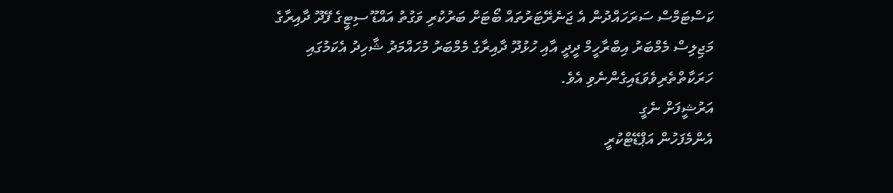ކަސްޓަމްސް ސަރަހައްދުން އެ ޖަނެރޭޓަރުތައް ބޯޓަށް ބަރުކުރި ވަގުތު އައްޑޫ ސިޓީގެ ފޭދޫ ދާއިރާގެ މަޖިލިސް މެމްބަރު އިބްރާހީމް ދީދީ އާއި ހުޅުދޫ ދާއިރާގެ މެމްބަރު މުހައްމަދު ޝާހިދު އެކަމުގައި ހަރަކާތްތެރިވެވަޑައިގެންނެވި އެވެ.
އަރުޝީފަށް ނެގީ
އެންމެފަހުން އަޕްޑޭޓްކުރީ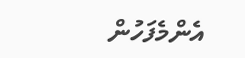އެންމެފަހުން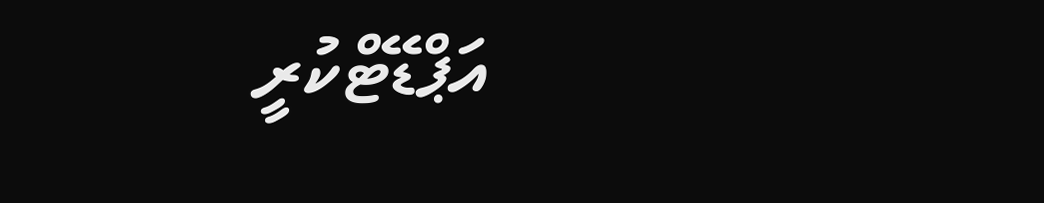އަޕްޑޭޓްކުރީ